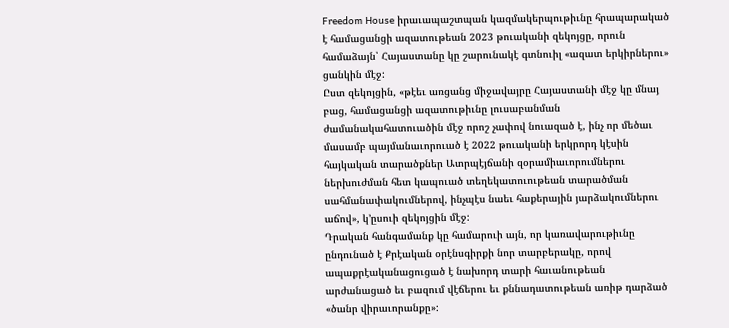Freedom House իրաւապաշտպան կազմակերպութիւնը հրապարակած է համացանցի ազատութեան 2023 թուականի զեկոյցը, որուն համաձայն՝ Հայաստանը կը շարունակէ գտնուիլ «ազատ երկիրներու» ցանկին մէջ:
Ըստ զեկոյցին, «թէեւ առցանց միջավայրը Հայաստանի մէջ կը մնայ բաց, համացանցի ազատութիւնը լուսաբանման ժամանակահատուածին մէջ որոշ չափով նուազած է, ինչ որ մեծաւ մասամբ պայմանաւորուած է 2022 թուականի երկրորդ կէսին հայկական տարածքներ Ատրպէյճանի զօրամիաւորումներու ներխուժման հետ կապուած տեղեկատուութեան տարածման սահմանափակումներով, ինչպէս նաեւ հաքերային յարձակումներու աճով», կ’ըսուի զեկոյցին մէջ:
Դրական հանգամանք կը համարուի այն, որ կառավարութիւնը ընդունած է Քրէական օրէնսգիրքի նոր տարբերակը, որով ապաքրէականացուցած է նախորդ տարի հաւանութեան արժանացած եւ բազում վէճերու եւ քննադատութեան առիթ դարձած «ծանր վիրաւորանքը»: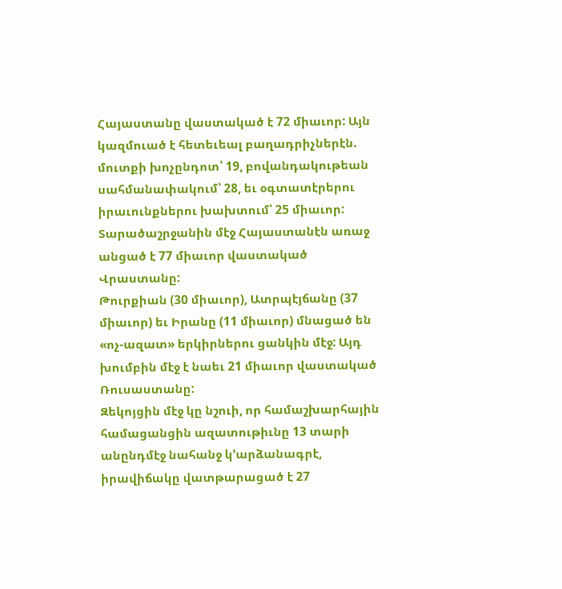Հայաստանը վաստակած է 72 միաւոր: Այն կազմուած է հետեւեալ բաղադրիչներէն. մուտքի խոչընդոտ՝ 19, բովանդակութեան սահմանափակում՝ 28, եւ օգտատէրերու իրաւունքներու խախտում՝ 25 միաւոր:
Տարածաշրջանին մէջ Հայաստանէն առաջ անցած է 77 միաւոր վաստակած Վրաստանը:
Թուրքիան (30 միաւոր), Ատրպէյճանը (37 միաւոր) եւ Իրանը (11 միաւոր) մնացած են «ոչ-ազատ» երկիրներու ցանկին մէջ: Այդ խումբին մէջ է նաեւ 21 միաւոր վաստակած Ռուսաստանը:
Զեկոյցին մէջ կը նշուի, որ համաշխարհային համացանցին ազատութիւնը 13 տարի անընդմէջ նահանջ կ’արձանագրէ, իրավիճակը վատթարացած է 27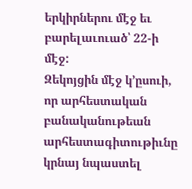երկիրներու մէջ եւ բարելաւուած՝ 22-ի մէջ:
Զեկոյցին մէջ կ’ըսուի, որ արհեստական բանականութեան արհեստագիտութիւնը կրնայ նպաստել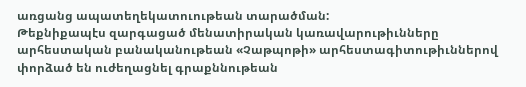առցանց ապատեղեկատուութեան տարածման:
Թեքնիքապէս զարգացած մենատիրական կառավարութիւնները արհեստական բանականութեան «Չաթպոթի» արհեստագիտութիւններով փորձած են ուժեղացնել գրաքննութեան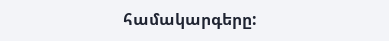համակարգերը: